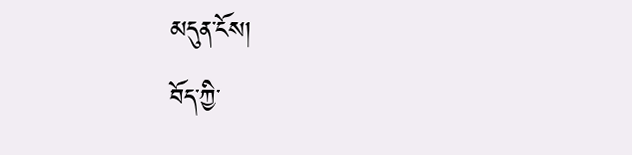མདུན་ངོས།
བོད་ཀྱི་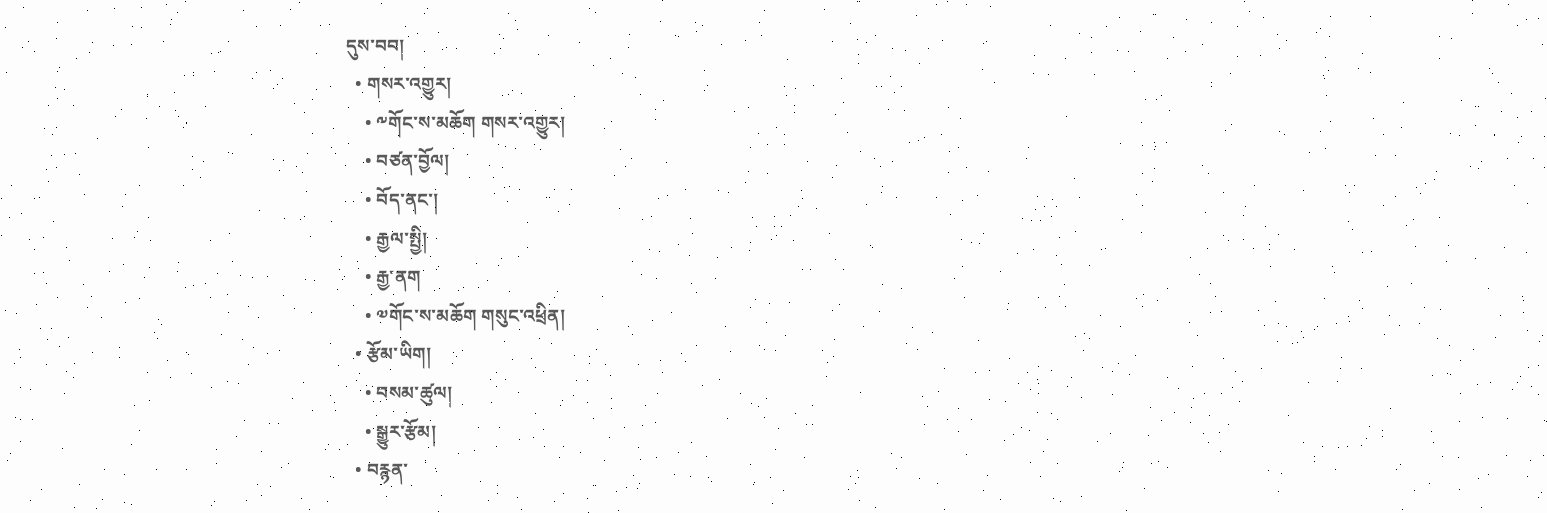དུས་བབ།
  • གསར་འགྱུར།
    • ༸གོང་ས་མཆོག གསར་འགྱུར།
    • བཙན་བྱོལ།
    • བོད་ནང་།
    • རྒྱལ་སྤྱི།
    • རྒྱ་ནག
    • ༧གོང་ས་མཆོག གསུང་འཕྲིན།
  • རྩོམ་ཡིག།
    • བསམ་ཚུལ།
    • སྒྱུར་རྩོམ།
  • བརྙན་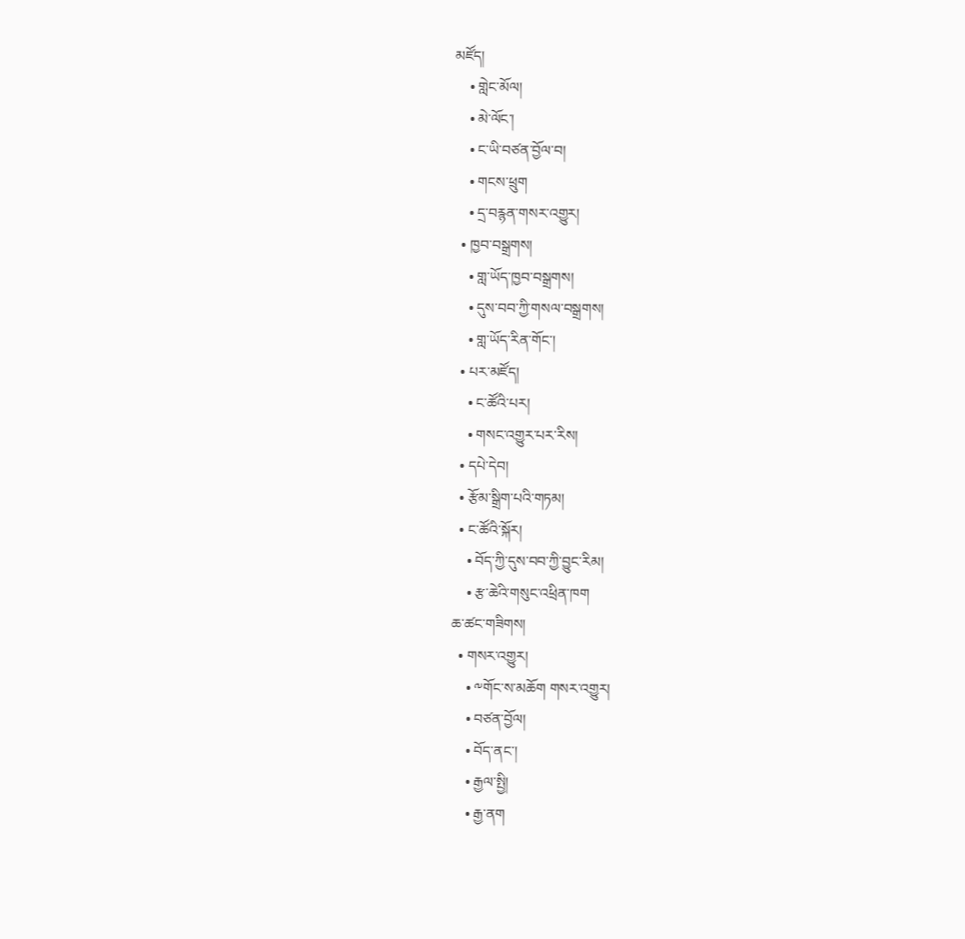མཛོད།
    • གླེང་མོལ།
    • མེ་ལོང་།
    • ང་ཡི་བཙན་བྱོལ་བ།
    • གངས་ཕྲུག
    • དྲ་བརྙན་གསར་འགྱུར།
  • ཁྱབ་བསྒྲགས།
    • གླ་ཡོད་ཁྱབ་བསྒྲགས།
    • དུས་བབ་ཀྱི་གསལ་བསྒྲགས།
    • གླ་ཡོད་རིན་གོང་།
  • པར་མཛོད།
    • ང་ཚོའི་པར།
    • གསང་འགྱུར་པར་རིས།
  • དཔེ་དེབ།
  • རྩོམ་སྒྲིག་པའི་གཏམ།
  • ང་ཚོའི་སྐོར།
    • བོད་ཀྱི་དུས་བབ་ཀྱི་བྱུང་རིམ།
    • རྩ་ཆེའི་གསུང་འཕྲིན་ཁག
ཆ་ཚང་གཟིགས།
  • གསར་འགྱུར།
    • ༸གོང་ས་མཆོག གསར་འགྱུར།
    • བཙན་བྱོལ།
    • བོད་ནང་།
    • རྒྱལ་སྤྱི།
    • རྒྱ་ནག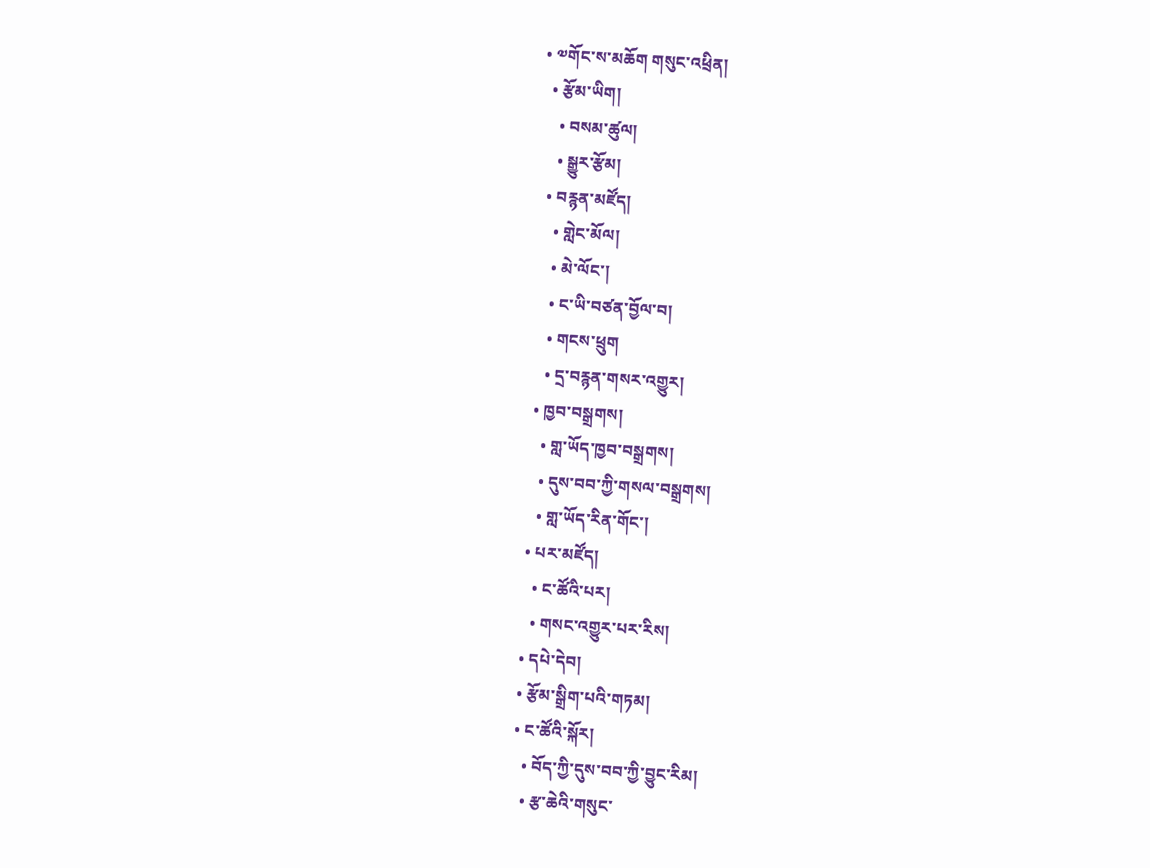• ༧གོང་ས་མཆོག གསུང་འཕྲིན།
  • རྩོམ་ཡིག།
    • བསམ་ཚུལ།
    • སྒྱུར་རྩོམ།
  • བརྙན་མཛོད།
    • གླེང་མོལ།
    • མེ་ལོང་།
    • ང་ཡི་བཙན་བྱོལ་བ།
    • གངས་ཕྲུག
    • དྲ་བརྙན་གསར་འགྱུར།
  • ཁྱབ་བསྒྲགས།
    • གླ་ཡོད་ཁྱབ་བསྒྲགས།
    • དུས་བབ་ཀྱི་གསལ་བསྒྲགས།
    • གླ་ཡོད་རིན་གོང་།
  • པར་མཛོད།
    • ང་ཚོའི་པར།
    • གསང་འགྱུར་པར་རིས།
  • དཔེ་དེབ།
  • རྩོམ་སྒྲིག་པའི་གཏམ།
  • ང་ཚོའི་སྐོར།
    • བོད་ཀྱི་དུས་བབ་ཀྱི་བྱུང་རིམ།
    • རྩ་ཆེའི་གསུང་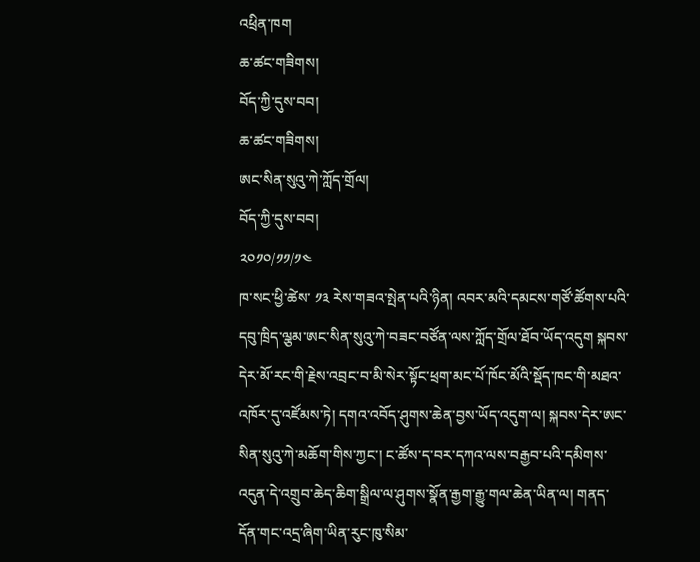འཕྲིན་ཁག
ཆ་ཚང་གཟིགས།
བོད་ཀྱི་དུས་བབ།
ཆ་ཚང་གཟིགས།
ཨང་སིན་སུའུ་ཀེ་ཀློད་གྲོལ།
བོད་ཀྱི་དུས་བབ།
༢༠༡༠/༡༡/༡༤
ཁ་སང་ཕྱི་ཚེས་ ༡༣ རེས་གཟའ་སྤེན་པའི་ཉིན། འབར་མའི་དམངས་གཙོ་ཚོགས་པའི་དབུ་ཁྲིད་ལྕམ་ཨང་སིན་སུའུ་ཀེ་བཟང་བཙོན་ལས་ཀློད་གྲོལ་ཐོབ་ཡོད་འདུག སྐབས་དེར་མོ་རང་གི་རྗེས་འབྲང་བ་མི་སེར་སྟོང་ཕྲག་མང་པོ་ཁོང་མོའི་སྡོད་ཁང་གི་མཐའ་འཁོར་དུ་འཛོམས་ཏེ། དགའ་འབོད་ཤུགས་ཆེན་བྱས་ཡོད་འདུག་ལ། སྐབས་དེར་ཨང་སིན་སུའུ་ཀེ་མཆོག་གིས་ཀྱང་། ང་ཚོས་ད་བར་དཀའ་ལས་བརྒྱབ་པའི་དམིགས་འདུན་དེ་འགྲུབ་ཆེད་ཆིག་སྒྲིལ་ལ་ཤུགས་སྣོན་རྒྱག་རྒྱུ་གལ་ཆེན་ཡིན་ལ། གནད་དོན་གང་འདྲ་ཞིག་ཡིན་རུང་ཁུ་སིམ་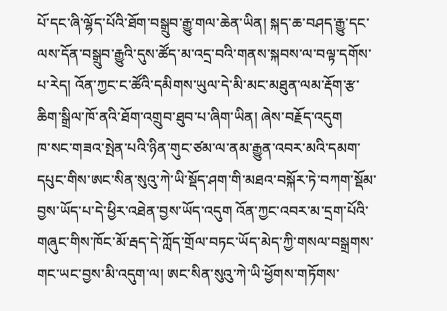པོ་དང་ཞི་ལྷོད་པོའི་ཐོག་བསྒྲུབ་རྒྱུ་གལ་ཆེན་ཡིན། སྐད་ཆ་བཤད་རྒྱུ་དང་ལས་དོན་བསྒྲུབ་རྒྱུའི་དུས་ཚོད་མ་འདྲ་བའི་གནས་སྐབས་ལ་བལྟ་དགོས་པ་རེད། འོན་ཀྱང་ང་ཚོའི་དམིགས་ཡུལ་དེ་མི་མང་མཐུན་ལམ་རྡོག་རྩ་ཆིག་སྒྲིལ་ཁོ་ནའི་ཐོག་འགྲུབ་ཐུབ་པ་ཞིག་ཡིན། ཞེས་བརྗོད་འདུག
ཁ་སང་གཟའ་སྤེན་པའི་ཉིན་གུང་ཙམ་ལ་ནམ་རྒྱུན་འབར་མའི་དམག་དཔུང་གིས་ཨང་སིན་སུའུ་ཀེ་ཡི་སྡོད་ཤག་གི་མཐའ་བསྐོར་ཏེ་བཀག་སྡོམ་བྱས་ཡོད་པ་དེ་ཕྱིར་འཐེན་བྱས་ཡོད་འདུག འོན་ཀྱང་འབར་མ་དྲག་པོའི་གཞུང་གིས་ཁོང་མོ་རྦད་དེ་ཀློད་གྲོལ་བཏང་ཡོད་མེད་ཀྱི་གསལ་བསྒྲགས་གང་ཡང་བྱས་མི་འདུག་ལ། ཨང་སིན་སུའུ་ཀེ་ཡི་ཕྱོགས་གཏོགས་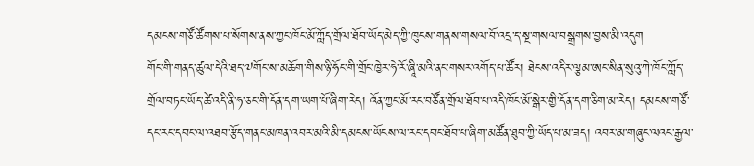དམངས་གཙོ་ཚོགས་པ་སོགས་ནས་ཀྱང་ཁོང་མོ་ཀློད་གྲོལ་ཐོབ་ཡོད་མེད་ཀྱི་ཁུངས་གནས་གསལ་བོ་འདྲ་ད་སྔ་གསལ་བསྒྲགས་བྱས་མི་འདུག
གོང་གི་གནད་ཚུལ་དེའི་ཐད་༧གོང་ས་མཆོག་གིས་ཉི་ཧོང་གི་གྲོང་ཁྱེར་ཧེ་རོ་ཞཱི་མའི་ནང་གསར་འགོད་པ་ཚོར། ཐེངས་འདིར་ལྕམ་ཨང་སིན་སུའུ་ཀེ་ཁོང་ཀློད་གྲོལ་བཏང་ཡོད་ཚེ་འདི་ནི་ཧ་ཅང་གི་དོན་དག་ཡག་པོ་ཞིག་རེད། འོན་ཀྱང་མོ་རང་བཙོན་གྲོལ་ཐོབ་པ་འདི་ཁོང་མོ་སྒེར་གྱི་དོན་དག་ཅིག་མ་རེད། དམངས་གཙོ་དང་རང་དབང་ལ་འཐབ་རྩོད་གནང་མཁན་འབར་མའི་མི་དམངས་ཡོངས་ལ་རང་དབང་ཐོབ་པ་ཞིག་མཚོན་ཐུབ་ཀྱི་ཡོད་པ་མ་ཟད། འབར་མ་གཞུང་ལའང་རྒྱལ་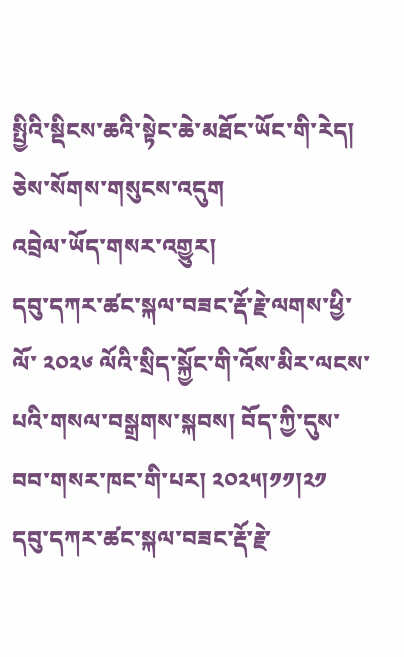སྤྱིའི་སྡིངས་ཆའི་སྟེང་ཆེ་མཐོང་ཡོང་གི་རེད། ཅེས་སོགས་གསུངས་འདུག
འབྲེལ་ཡོད་གསར་འགྱུར།
དབུ་དཀར་ཚང་སྐལ་བཟང་རྡོ་རྗེ་ལགས་ཕྱི་ལོ་ ༢༠༢༦ ལོའི་སྲིད་སྐྱོང་གི་འོས་མིར་ལངས་པའི་གསལ་བསྒྲགས་སྐབས། བོད་ཀྱི་དུས་བབ་གསར་ཁང་གི་པར། ༢༠༢༥།༡༡།༢༡
དབུ་དཀར་ཚང་སྐལ་བཟང་རྡོ་རྗེ་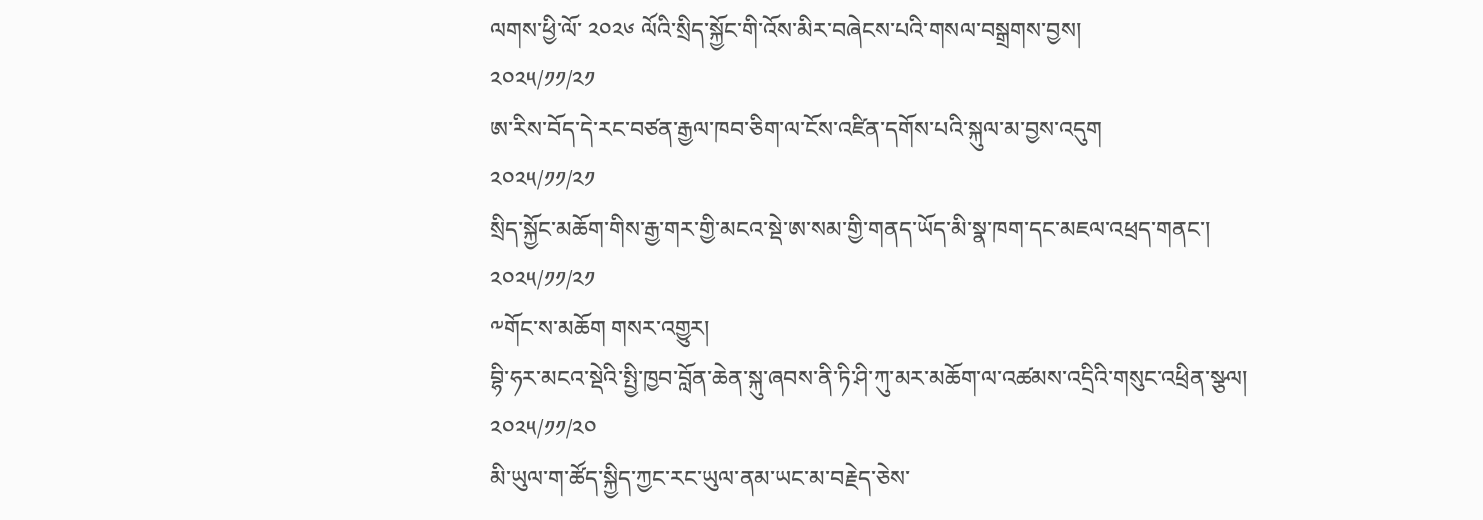ལགས་ཕྱི་ལོ་ ༢༠༢༦ ལོའི་སྲིད་སྐྱོང་གི་འོས་མིར་བཞེངས་པའི་གསལ་བསྒྲགས་བྱས།
༢༠༢༥/༡༡/༢༡
ཨ་རིས་བོད་དེ་རང་བཙན་རྒྱལ་ཁབ་ཅིག་ལ་ངོས་འཛིན་དགོས་པའི་སྐུལ་མ་བྱས་འདུག
༢༠༢༥/༡༡/༢༡
སྲིད་སྐྱོང་མཆོག་གིས་རྒྱ་གར་གྱི་མངའ་སྡེ་ཨ་སམ་གྱི་གནད་ཡོད་མི་སྣ་ཁག་དང་མཇལ་འཕྲད་གནང་།
༢༠༢༥/༡༡/༢༡
༸གོང་ས་མཆོག གསར་འགྱུར།
བྷི་ཧར་མངའ་སྡེའི་སྤྱི་ཁྱབ་བློན་ཆེན་སྐུ་ཞབས་ནི་ཏི་ཤི་ཀུ་མར་མཆོག་ལ་འཚམས་འདྲིའི་གསུང་འཕྲིན་སྩལ།
༢༠༢༥/༡༡/༢༠
མི་ཡུལ་ག་ཚོད་སྐྱིད་ཀྱང་རང་ཡུལ་ནམ་ཡང་མ་བརྗེད་ཅེས་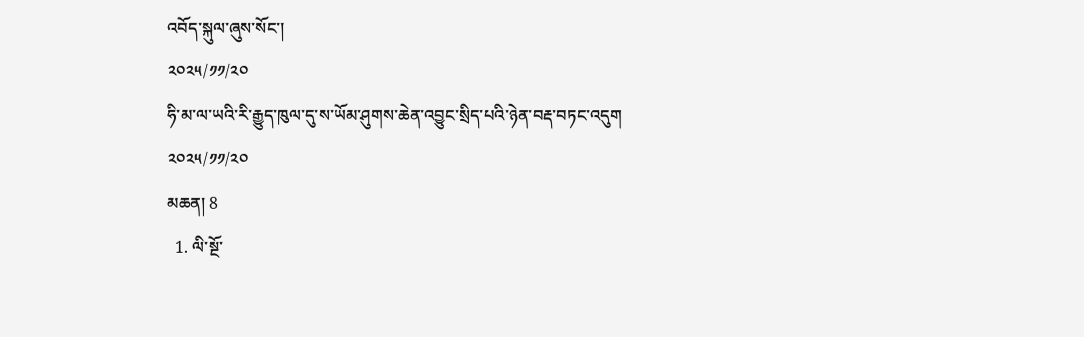འབོད་སྐུལ་ཞུས་སོང་།
༢༠༢༥/༡༡/༢༠
ཧི་མ་ལ་ཡའི་རི་རྒྱུད་ཁུལ་དུ་ས་ཡོམ་ཤུགས་ཆེན་འབྱུང་སྲིད་པའི་ཉེན་བརྡ་བཏང་འདུག
༢༠༢༥/༡༡/༢༠
མཆན། 8
  1. ལི་སྔོ་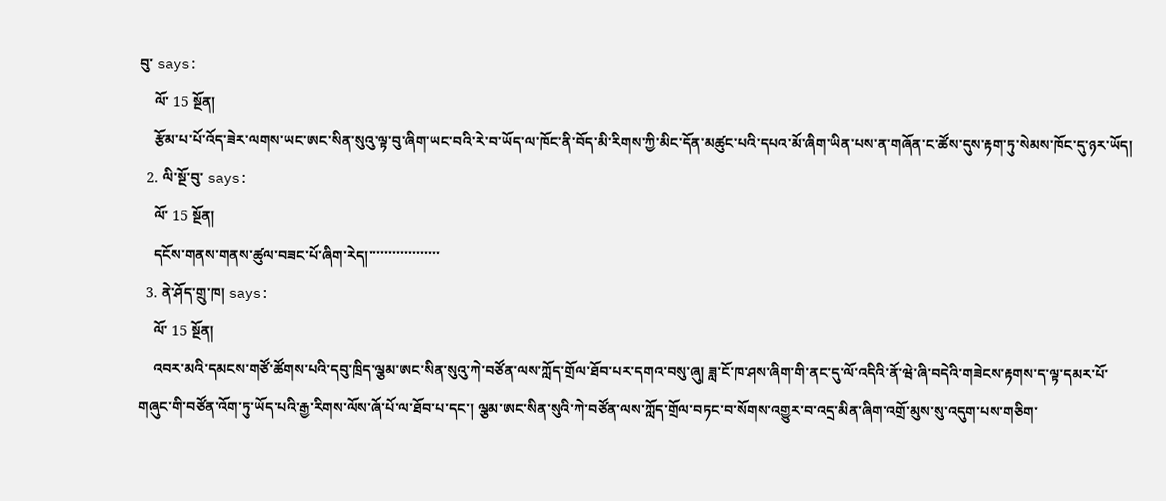བུ་ says:
    ལོ་ 15 སྔོན།
    རྩོམ་པ་པོ་འོད་ཟེར་ལགས་ཡང་ཨང་སིན་སུའུ་ལྟ་བུ་ཞིག་ཡང་བའི་རེ་བ་ཡོད་ལ་ཁོང་ནི་བོད་མི་རིགས་ཀྱི་མིང་དོན་མཚུང་པའི་དཔའ་མོ་ཞིག་ཡིན་པས་ན་གཞོན་ང་ཚོས་དུས་རྟག་ཏུ་སེམས་ཁོང་དུ་ཉར་ཡོད།
  2. ལི་སྔོ་བུ་ says:
    ལོ་ 15 སྔོན།
    དངོས་གནས་གནས་ཚུལ་བཟང་པོ་ཞིག་རེད།་་་་་་་་་་་་་་་་་་
  3. ནེ་ཤོད་གྲུ་ཁ། says:
    ལོ་ 15 སྔོན།
    འབར་མའི་དམངས་གཙོ་ཚོགས་པའི་དབུ་ཁྲིད་ལྕམ་ཨང་སིན་སུའུ་ཀེ་བཙོན་ལས་ཀློད་གྲོལ་ཐོབ་པར་དགའ་བསུ་ཞུ། ཟླ་ངོ་ཁ་ཤས་ཞིག་གི་ནང་དུ་ལོ་འདིའི་ནོ་ཝེ་ཞི་བདེའི་གཟེངས་རྟགས་ད་ལྟ་དམར་པོ་གཞུང་གི་བཙོན་འོག་ཏུ་ཡོད་པའི་རྒྱ་རིགས་ལོས་ཞོ་པོ་ལ་ཐོབ་པ་དང་། ལྕམ་ཨང་སིན་སུའི་ཀེ་བཙོན་ལས་ཀློད་གྲོལ་བཏང་བ་སོགས་འགྱུར་བ་འདྲ་མིན་ཞིག་འགྲོ་མུས་སུ་འདུག་པས་གཅིག་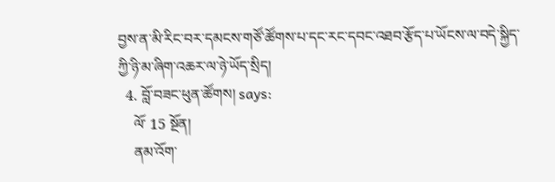བྱས་ན་མི་རིང་བར་དམངས་གཙོ་ཚོགས་པ་དང་རང་དབང་འཐབ་རྩོད་པ་ཡོངས་ལ་བདེ་སྐྱིད་ཀྱི་ཉི་མ་ཞིག་འཆར་ལ་ཉེ་ཡོད་སྲིད།
  4. བློ་བཟང་ཕུན་ཚོགས། says:
    ལོ་ 15 སྔོན།
    ནམ་འོག་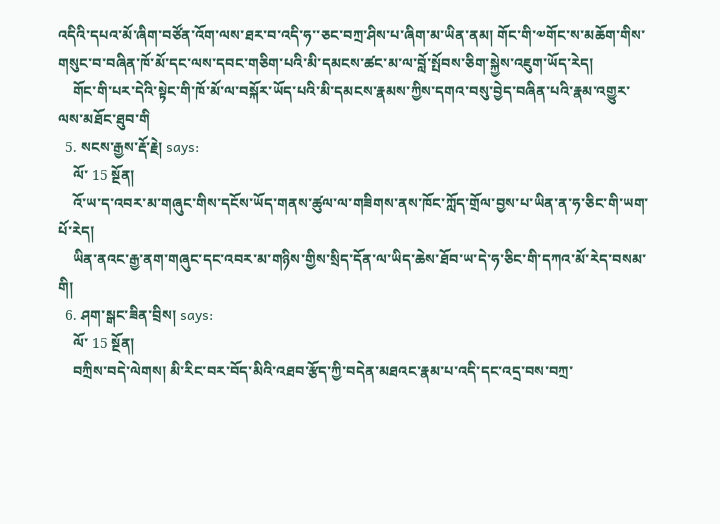འདིའི་དཔའ་མོ་ཞིག་བཙོན་འོག་ལས་ཐར་བ་འདི་ཧ་་ཅང་བཀྲ་ཤིས་པ་ཞིག་མ་ཡིན་ནམ། གོང་གི་༧གོང་ས་མཆོག་གིས་གསུང་བ་བཞིན་ཁོ་མོ་དང་ལས་དབང་གཅིག་པའི་མི་དམངས་ཚང་མ་ལ་བློ་སྤོབས་ཅིག་སྐྱེས་འཇུག་ཡོད་རེད།
    གོང་གི་པར་དེའི་སྟེང་གི་ཁོ་མོ་ལ་བསྐོར་ཡོད་པའི་མི་དམངས་རྣམས་ཀྱིས་དགའ་བསུ་བྱེད་བཞིན་པའི་རྣམ་འགྱུར་ལས་མཐོང་ཐུབ་གི
  5. སངས་རྒྱས་རྡོ་རྗེ། says:
    ལོ་ 15 སྔོན།
    འོ་ཡ་ད་འབར་མ་གཞུང་གིས་དངོས་ཡོད་གནས་ཚུལ་ལ་གཟིགས་ནས་ཁོང་ཀློད་གྲོལ་བྱས་པ་ཡིན་ན་ཧ་ཅིང་གི་ཡག་པོ་རེད།
    ཡིན་ནའང་རྒྱ་ནག་གཞུང་དང་འབར་མ་གཉིས་གྱིས་སྲིད་དོན་ལ་ཡིད་ཆེས་ཐོབ་ཡ་དེ་ཧ་ཅིང་གི་དཀའ་མོ་རེད་བསམ་གི།
  6. ཤག་སྒང་ཟིན་བྲིས། says:
    ལོ་ 15 སྔོན།
    བཀྲིས་བདེ་ལེགས། མི་རིང་བར་བོད་མིའི་འཐབ་རྩོད་ཀྱི་བདེན་མཐའང་རྣམ་པ་འདི་དང་འདྲ་བས་བཀྲ་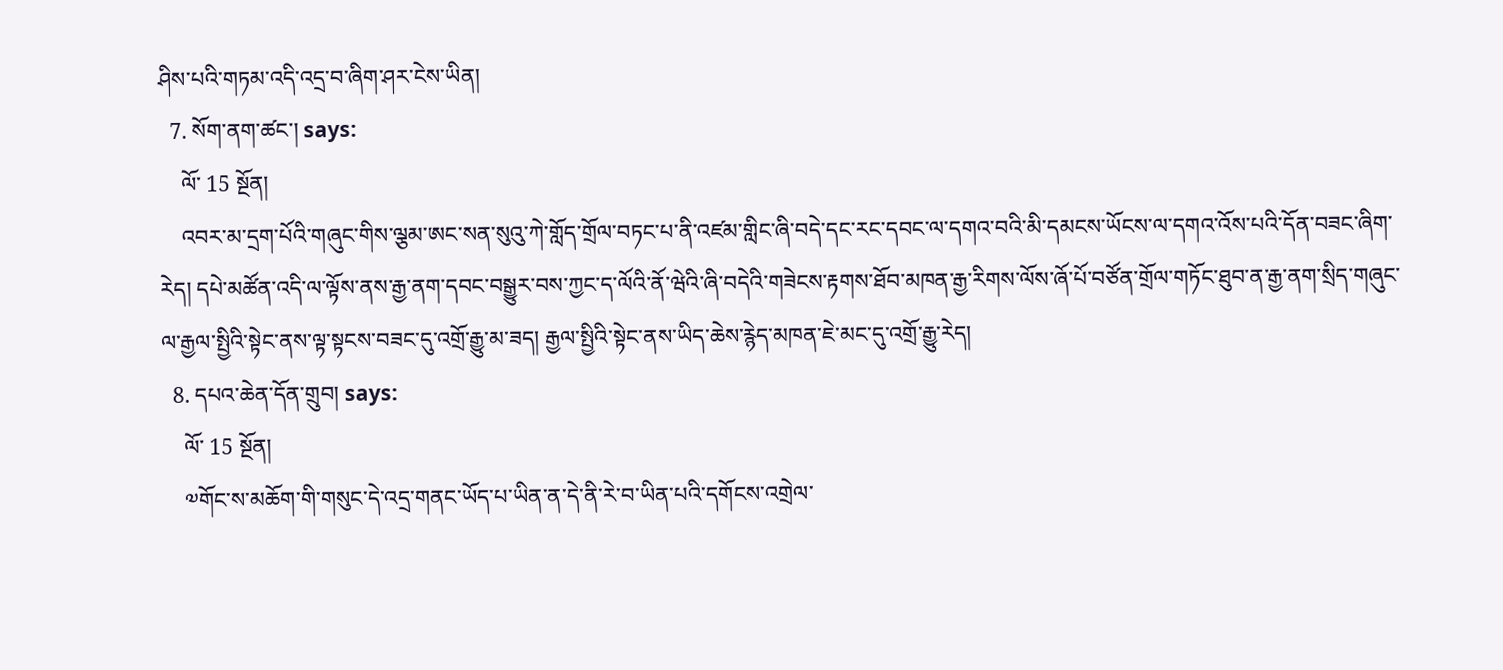ཤིས་པའི་གཏམ་འདི་འདྲ་བ་ཞིག་ཤར་ངེས་ཡིན།
  7. སོག་ནག་ཚང་། says:
    ལོ་ 15 སྔོན།
    འབར་མ་དྲག་པོའི་གཞུང་གིས་ལྕམ་ཨང་སན་སུའུ་ཀེ་གློད་གྲོལ་བཏང་པ་ནི་འཛམ་གླིང་ཞི་བདེ་དང་རང་དབང་ལ་དགའ་བའི་མི་དམངས་ཡོངས་ལ་དགའ་འོས་པའི་དོན་བཟང་ཞིག་རེད། དཔེ་མཚོན་འདི་ལ་ལྟོས་ནས་རྒྱ་ནག་དབང་བསྒྱུར་བས་ཀྱང་ད་ལོའི་ནོ་ཝེའི་ཞི་བདེའི་གཟེངས་རྟགས་ཐོབ་མཁན་རྒྱ་རིགས་ལོས་ཞོ་པོ་བཙོན་གྲོལ་གཏོང་ཐུབ་ན་རྒྱ་ནག་སྲིད་གཞུང་ལ་རྒྱལ་སྤྱིའི་སྟེང་ནས་ལྟ་སྟངས་བཟང་དུ་འགྲོ་རྒྱུ་མ་ཟད། རྒྱལ་སྤྱིའི་སྟེང་ནས་ཡིད་ཆེས་རྙེད་མཁན་ཇེ་མང་དུ་འགྲོ་རྒྱུ་རེད།
  8. དཔའ་ཆེན་དོན་གྲུབ། says:
    ལོ་ 15 སྔོན།
    ༧གོང་ས་མཆོག་གི་གསུང་དེ་འདྲ་གནང་ཡོད་པ་ཡིན་ན་དེ་ནི་རེ་བ་ཡིན་པའི་དགོངས་འགྲེལ་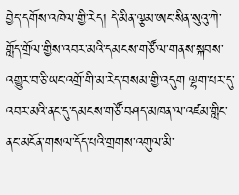བྱེད་དགོས་འཁེལ་གྱི་རེད། དེ་མིན་ལྕམ་ཨང་སིན་སུའུ་ཀེ་གློད་གྲོལ་གྱིས་འབར་མའི་དམངས་གཙོ་ལ་གནས་སྐབས་འགྱུར་བ་ཅི་ཡང་འགྲོ་གི་མ་རེད་བསམ་གྱི་འདུག ལྷག་པར་དུ་འབར་མའི་ནང་དུ་དམངས་གཙོ་བཤད་མཁན་ལ་འཛམ་གླིང་ནང་མངོན་གསལ་དོད་པའི་གྲགས་འགུལ་མི་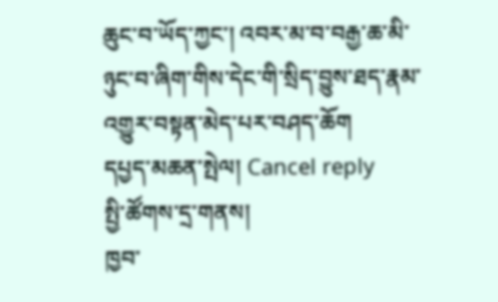ཆུང་བ་ཡོད་ཀྱང་། འབར་མ་བ་བརྒྱ་ཆ་མི་ཉུང་བ་ཞིག་གིས་དེང་གི་སྲིད་བྱུས་ཐད་རྣམ་འགྱུར་བསྟན་མེད་པར་བཤད་ཆོག
དཔྱད་མཆན་སྤེལ། Cancel reply
སྤྱི་ཚོགས་དྲ་གནས།
ཁྱབ་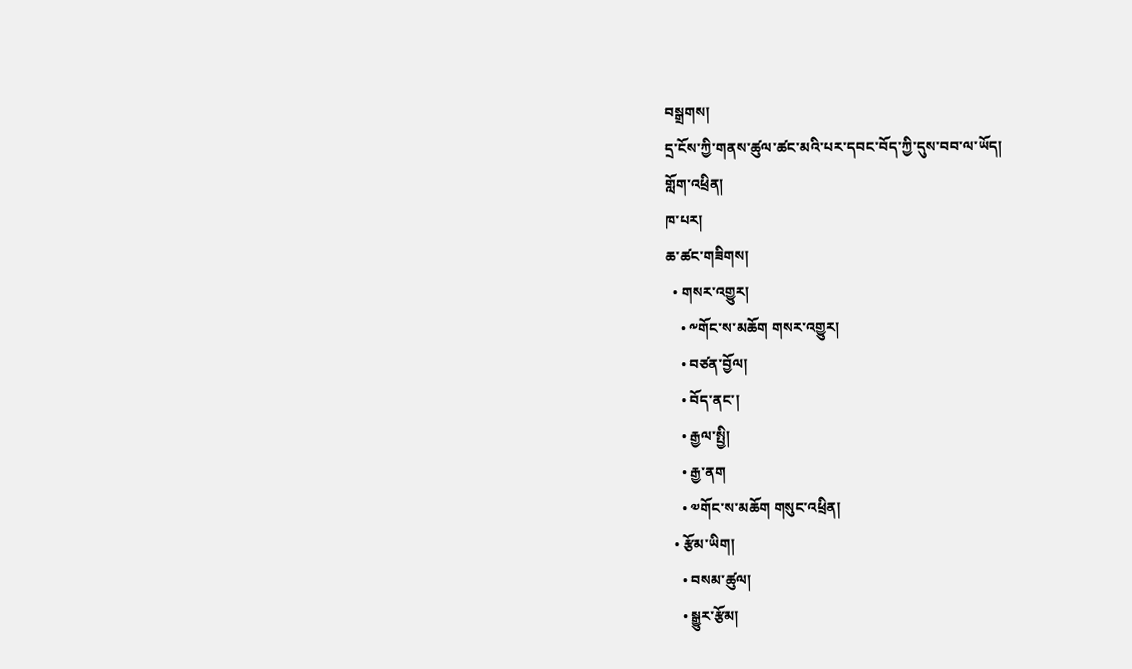བསྒྲགས།
དྲ་ངོས་ཀྱི་གནས་ཚུལ་ཚང་མའི་པར་དབང་བོད་ཀྱི་དུས་བབ་ལ་ཡོད།
གློག་འཕྲིན།
ཁ་པར།
ཆ་ཚང་གཟིགས།
  • གསར་འགྱུར།
    • ༸གོང་ས་མཆོག གསར་འགྱུར།
    • བཙན་བྱོལ།
    • བོད་ནང་།
    • རྒྱལ་སྤྱི།
    • རྒྱ་ནག
    • ༧གོང་ས་མཆོག གསུང་འཕྲིན།
  • རྩོམ་ཡིག།
    • བསམ་ཚུལ།
    • སྒྱུར་རྩོམ།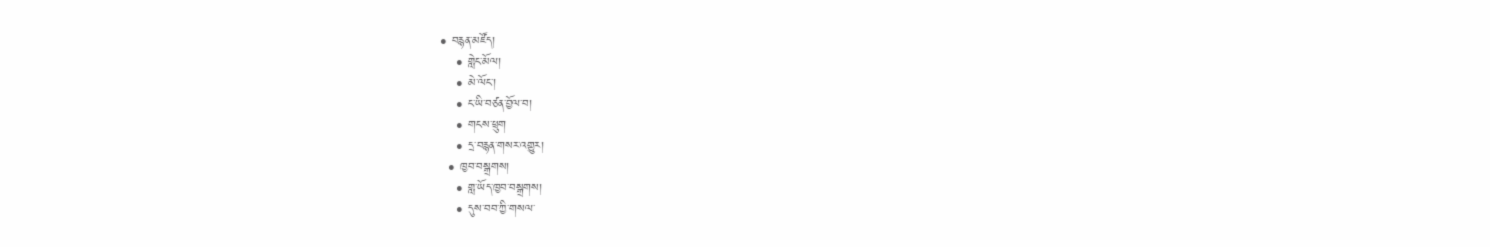• བརྙན་མཛོད།
    • གླེང་མོལ།
    • མེ་ལོང་།
    • ང་ཡི་བཙན་བྱོལ་བ།
    • གངས་ཕྲུག
    • དྲ་བརྙན་གསར་འགྱུར།
  • ཁྱབ་བསྒྲགས།
    • གླ་ཡོད་ཁྱབ་བསྒྲགས།
    • དུས་བབ་ཀྱི་གསལ་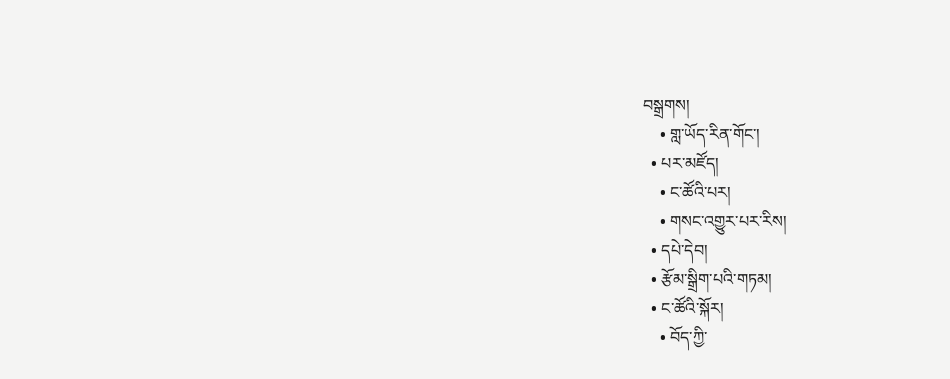བསྒྲགས།
    • གླ་ཡོད་རིན་གོང་།
  • པར་མཛོད།
    • ང་ཚོའི་པར།
    • གསང་འགྱུར་པར་རིས།
  • དཔེ་དེབ།
  • རྩོམ་སྒྲིག་པའི་གཏམ།
  • ང་ཚོའི་སྐོར།
    • བོད་ཀྱི་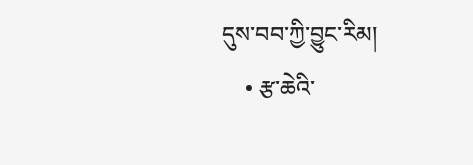དུས་བབ་ཀྱི་བྱུང་རིམ།
    • རྩ་ཆེའི་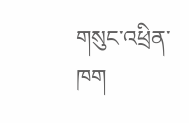གསུང་འཕྲིན་ཁག